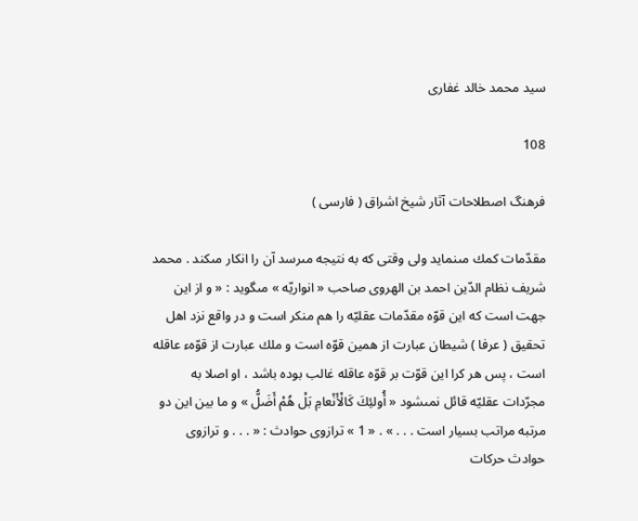سيد محمد خالد غفارى

108

فرهنگ اصطلاحات آثار شيخ اشراق ( فارسى )

مقدّمات كمك مىنمايد ولى وقتى كه به نتيجه مىرسد آن را انكار مىكند . محمد شريف نظام الدّين احمد بن الهروى صاحب « انواريّه » مىگويد : « و از اين جهت است كه اين قوّه مقدّمات عقليّه را هم منكر است و در واقع نزد اهل تحقيق ( عرفا ) شيطان عبارت از همين قوّه است و ملك عبارت از قوّهء عاقله است ، پس هر كرا اين قوّت بر قوّه عاقله غالب بوده باشد ، او اصلا به مجرّدات عقليّه قائل نمىشود « أُولئِكَ كَالْأَنْعامِ بَلْ هُمْ أَضَلُّ » و ما بين اين دو مرتبه مراتب بسيار است . . . » . « 1 » ترازوى حوادث : « . . . و ترازوى حوادث حركات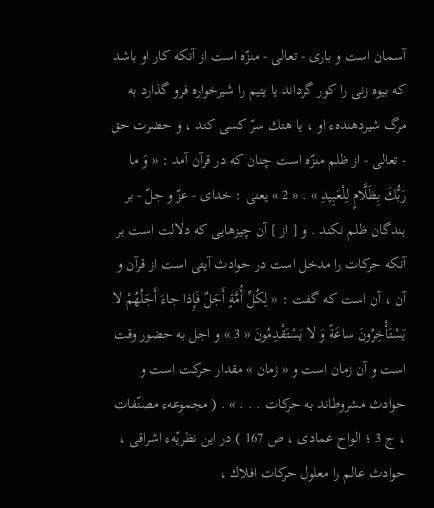آسمان است و بارى - تعالى - منزّه است از آنكه كار او باشد كه بيوه زنى را كور گرداند يا يتيم را شيرخواره فرو گذارد به مرگ شيردهندهء او ، يا هتك سرّ كسى كند ، و حضرت حق - تعالى - از ظلم منزّه است چنان كه در قرآن آمد : « وَ ما رَبُّكَ بِظَلَّامٍ لِلْعَبِيدِ » . « 2 » يعنى : خداى - عزّ و جلّ - بر بندگان ظلم نكند . و [ از ] آن چيزهايى كه دلالت است بر آنكه حركات را مدخل است در حوادث آيتى است از قرآن و آن ، آن است كه گفت : « لِكُلِّ أُمَّةٍ أَجَلٌ فَإِذا جاءَ أَجَلُهُمْ لا يَسْتَأْخِرُونَ ساعَةً وَ لا يَسْتَقْدِمُونَ « 3 » و اجل به حضور وقت است و آن زمان است و « زمان » مقدار حركت است و حوادث مشروطاند به حركات . . . » . ( مجموعهء مصنّفات ، ج 3 ؛ الواح عمادى ، ص 167 ) در اين نظريّهء اشراقى ، حوادث عالم را معلول حركات افلاك ،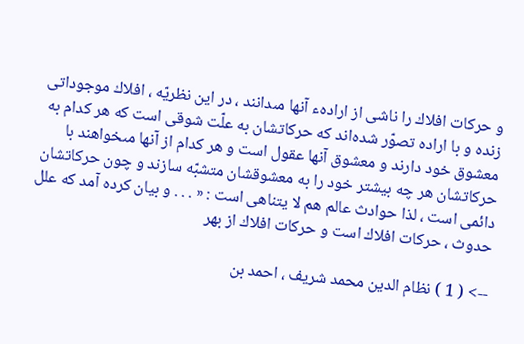و حركات افلاك را ناشى از ارادهء آنها مىدانند ، در اين نظريّه ، افلاك موجوداتى زنده و با اراده تصوّر شده‌اند كه حركاتشان به علّت شوقى است كه هر كدام به معشوق خود دارند و معشوق آنها عقول است و هر كدام از آنها مىخواهند با حركاتشان هر چه بيشتر خود را به معشوقشان متشبّه سازند و چون حركاتشان دائمى است ، لذا حوادث عالم هم لا يتناهى است : « . . . و بيان كرده آمد كه علل حدوث ، حركات افلاك است و حركات افلاك از بهر

--> ( 1 ) نظام الدين محمد شريف ، احمد بن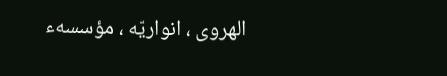الهروى ، انواريّه ، مؤسسهء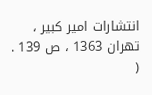انتشارات امير كبير ، تهران 1363 ، ص 139 . (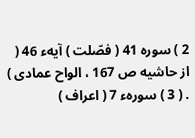2 ) سوره 41 ( فصّلت ) آيهء 46 ( از حاشيه ص 167 ، الواح عمادى ) . ( 3 ) سورهء 7 ( اعراف )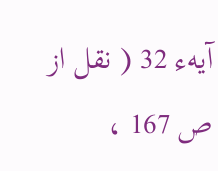آيهء 32 ( نقل از ص 167 ،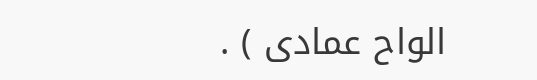الواح عمادى ) .